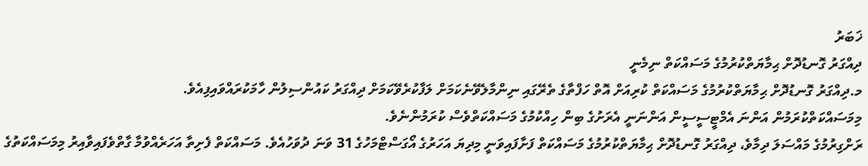ޚަބަރު
ދިއްގަރު ގޮނޑުދޮށް ޙިމާޔަތްކުރުމުގެ މަސައްކަތް ނިމެނީ
މ.ދިއްގަރު ގޮނޑުދޮށް ޙިމާޔަތްކުރުމުގެ މަސައްކަތް ކުރިއަށް އޮތް ހަފްތާގެ ތެރޭގައި ނިންމާލެވޭނެކަމަށް ލަފާކުރެވޭކަމަށް ދިއްގަރު ކައުންސިލުން ހާމަކުރައްވައިފިއެވެ.
މިމަސައްކަތްކުރަމުން އަންނަ އެމްޓީސީސީން އަންނަނީ އެރަށުގެ ބިން ހިއްކުމުގެ މަސައްކަތްވެސް ކުރަމުންނެވެ.
ރަށްގިރުމުގެ މައްސަލަ ދިމާވެ، ދިއްގަރު ގޮނޑުދޮށް ޙިމާޔަތްކުރުމުގެ މަސައްކަތް ފަށާފައިވަނީ މިދިޔަ އަހަރުގެ އޯގަސްޓްމަހުގެ 31 ވަނަ ދުވަހުއެވެ. މަސައްކަތް ފެށިތާ އަހަރެއްވުމާ ގާތްވެފައިވާއިރު މިމަސައްކަތުގެ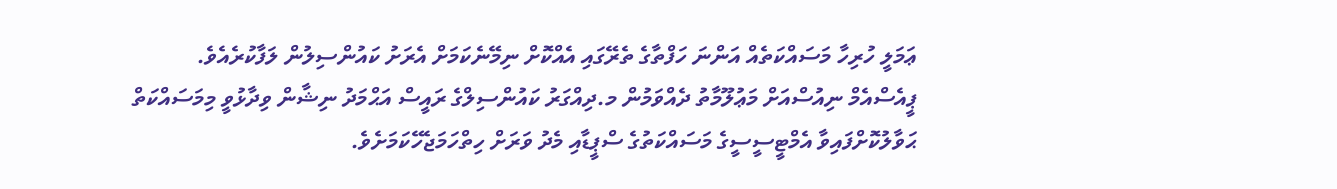ޢަމަލީ ހުރިހާ މަސައްކަތެއް އަންނަ ހަފްތާގެ ތެރޭގައި އެއްކޮށް ނިމޭނެކަމަށް އެރަށު ކައުންސިލުން ލަފާކުރެއެވެ. ޕީއެސްއެމް ނިއުސްއަށް މަޢުލޫމާތު ދެއްވަމުން މ.ދިއްގަރު ކައުންސިލްގެ ރައީސް އަޙްމަދު ނިޝާން ވިދާޅުވީ މިމަސައްކަތް ޙަވާލުކޮށްފައިވާ އެމްޓީސީސީގެ މަސައްކަތުގެ ސްޕީޑާއި މެދު ވަރަށް ހިތްހަމަޖެހޭކަމަށެވެ.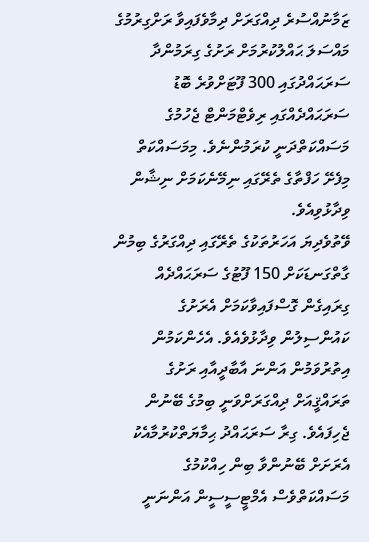ޒަމާނުއްސުރެ ދިއްގަރަށް ދިމާވެފައިވާ ރަށްގިރުމުގެ މައްސަލަ ޙައްލުކުރުމަށް ރަށުގެ ގިރަމުންދާ ސަރަޙައްދުގައި 300 ފޫޓަށްވުރެ ބޮޑު ސަރަޙައްދެއްގައި ރިވެޓްމަންޓް ޖެހުމުގެ މަސައްކަތްދަނީ ކުރަމުންނެވެ. މިމަސައްކަތް މިފެށޭ ހަފްތާގެ ތެރޭގައި ނިމޭނެކަމަށް ނިޝާން ވިދާޅުވިއެވެ.
ވޭތުވެދިޔަ އަހަރުތަކުގެ ތެރޭގައި ދިއްގަރުގެ ބިމުން ގާތްގަނޑަކަށް 150 ފޫޓުގެ ސަރަޙައްދެއް ގިރައިގެން ގޮސްފައިވާކަމަށް އެރަށުގެ ކައުންސިލުން ވިދާޅުވެއެވެ. އެހެންކަމުން އިތުރުވަމުން އަންނަ އާބާދީއާއި ރަށުގެ ތަރައްޤީއަށް ދިއްގަރަށްވަނީ ބިމުގެ ބޭނުން ޖެހިފައެވެ. ގިރާ ސަރަޙައްދު ޙިމާޔަތްކުރުމާއެކު އެރަށަށް ބޭނުންވާ ބިން ހިއްކުމުގެ މަސައްކަތްވެސް އެމްޓީސީސީން އަންނަނީ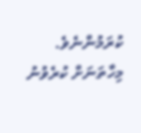ކުރަމުންނެވެ.
މިހާތަނަށް ކުރެވުނު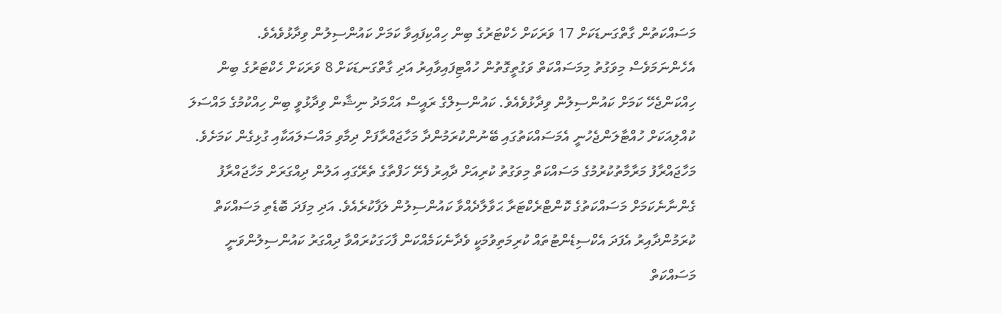މަސައްކަތުން ގާތްގަނޑަކަށް 17 ވަރަކަށް ހެކްޓަރުގެ ބިން ހިއްކިފައިވާ ކަމަށް ކައުންސިލުން ވިދާޅުވެއެވެ. އެހެންނަމަވެސް މިވަގުތު މިމަސައްކަތް ވަގުތީގޮތުން ހުއްޓިފައިވާއިރު އަދި ގާތްގަނޑަކަށް 8 ވަރަކަށް ހެކްޓަރުގެ ބިން ހިއްކަންޖެހޭ ކަމަށް ކައުންސިލުން ވިދާޅުވެއެވެ. ކައުންސިލްގެ ރައީސް އަޙްމަދު ނިޝާން ވިދާޅުވީ ބިން ހިއްކުމުގެ މައްސަލަ ކުއްލިއަކަށް ހުއްޓާލަންޖެހުނީ އެމަސައްކަތުގައި ބޭނުންކުރަމުންދާ މަހާޖައްރާފަށް ދިމާވި މައްސަލައަކާއި ގުޅިގެން ކަމަށެވެ.
މަހާޖައްރާފު މަރާމާތުކުރުމުގެ މަސައްކަތް މިވަގުތު ކުރިއަށް ދާއިރު ފެށޭ ހަފްތާގެ ތެރޭގައި އަލުން ދިއްގަރަށް މަހާޖައްރާފު ގެންނާނެކަމަށް މަސައްކަތުގެ ކޮންޓްރެކްޓަރާ ޙަވާލާދެއްވާ ކައުންސިލުން ލަފާކުރެއެވެ. އަދި މިފަދަ ބޮޑެތި މަސައްކަތް ކުރަމުންދާއިރު އެފަދަ އެކްސިޑެންޓުތައް ކުރިމަތިވުމަކީ ވެދާނެކަމެއްކަން ފާހަގަކުރައްވާ ދިއްގަރު ކައުންސިލުންވަނީ މަސައްކަތް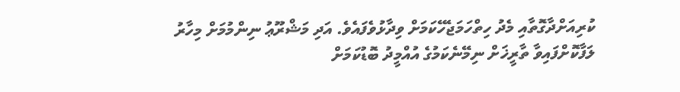ކުރިއަށްދާގޮތާއި މެދު ހިތްހަމަޖެހޭކަމަށް ވިދާޅުވެފައެވެ. އަދި މަޝްރޫޢު ނިންމުމަށް މިހާރު ލަފާކޮށްފައިވާ ތާރީޚަށް ނިމޭނެކަމުގެ އުއްމީދު ބޮޑުކަމަށް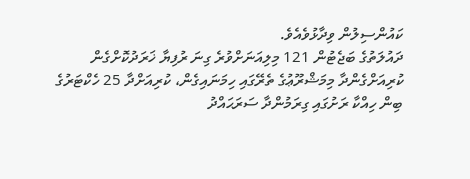ކައުންސިލުން ވިދާޅުވެއެވެ.
ދައުލަތުގެ ބަޖެޓުން 121 މިލިއަނަށްވުރެ ގިނަ ރުފިޔާ ޚަރަދުކޮށްގެން ކުރިއަށްގެންދާ މިމަޝްރޫޢުގެ ތެރޭގައި ހިމަނައިގެން، ކުރިއަށްދާ 25 ހެކްޓަރުގެ ބިން ހިއްކާ ރަށުގައި ގިރަމުންދާ ސަރަޙައްދު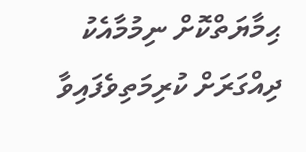ޙިމާޔަތްކޮށް ނިމުމާއެކު ދިއްގަރަށް ކުރިމަތިވެފައިވާ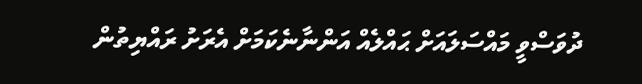ދުވަސްވީ މައްސަލައަށް ޙައްލެއް އަންނާނެކަމަށް އެރަށު ރައްޔިތުން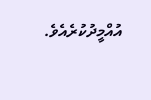އުއްމީދުކުރެއެވެ.